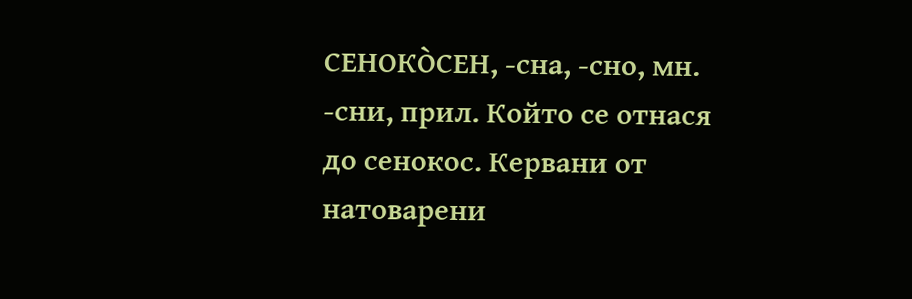СЕНОКÒСЕН, -сна, -сно, мн. -сни, прил. Който се отнася до сенокос. Кервани от натоварени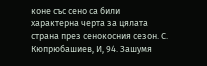коне със сено са били характерна черта за цялата страна през сенокосния сезон. С. Кюпрюбашиев, И, 94. Зашумя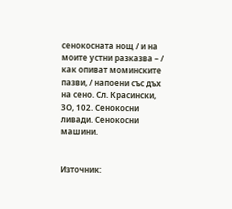сенокосната нощ / и на моите устни разказва – / как опиват моминските пазви, / напоени със дъх на сено. Сл. Красински, ЗО, 102. Сенокосни ливади. Сенокосни машини.


Източник: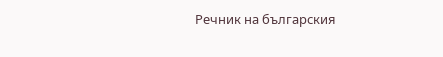Речник на българския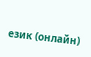език (онлайн)